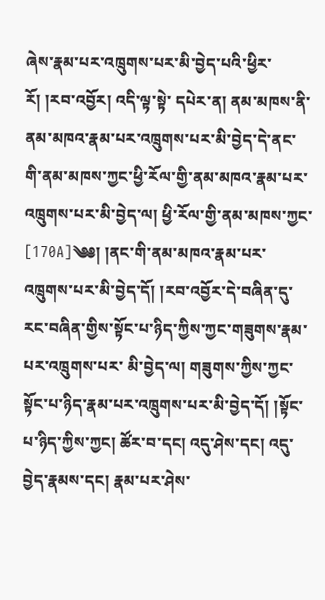ཞེས་རྣམ་པར་འཁྲུགས་པར་མི་བྱེད་པའི་ཕྱིར་རོ། །རབ་འབྱོར། འདི་ལྟ་སྟེ་ དཔེར་ན། ནམ་མཁས་ནི་ནམ་མཁའ་རྣམ་པར་འཁྲུགས་པར་མི་བྱེད་དེ་ནང་གི་ནམ་མཁས་ཀྱང་ཕྱི་རོལ་གྱི་ནམ་མཁའ་རྣམ་པར་འཁྲུགས་པར་མི་བྱེད་ལ། ཕྱི་རོལ་གྱི་ནམ་མཁས་ཀྱང་ [170A]༄༅། །ནང་གི་ནམ་མཁའ་རྣམ་པར་འཁྲུགས་པར་མི་བྱེད་དོ། །རབ་འབྱོར་དེ་བཞིན་དུ་རང་བཞིན་གྱིས་སྟོང་པ་ཉིད་ཀྱིས་ཀྱང་གཟུགས་རྣམ་པར་འཁྲུགས་པར་ མི་བྱེད་ལ། གཟུགས་ཀྱིས་ཀྱང་སྟོང་པ་ཉིད་རྣམ་པར་འཁྲུགས་པར་མི་བྱེད་དོ། །སྟོང་པ་ཉིད་ཀྱིས་ཀྱང། ཚོར་བ་དང། འདུ་ཤེས་དང། འདུ་བྱེད་རྣམས་དང། རྣམ་པར་ཤེས་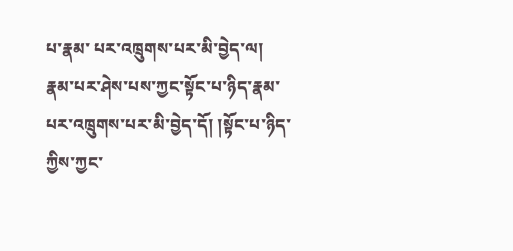པ་རྣམ་ པར་འཁྲུགས་པར་མི་བྱེད་ལ། རྣམ་པར་ཤེས་པས་ཀྱང་སྟོང་པ་ཉིད་རྣམ་པར་འཁྲུགས་པར་མི་བྱེད་དོ། །སྟོང་པ་ཉིད་ཀྱིས་ཀྱང་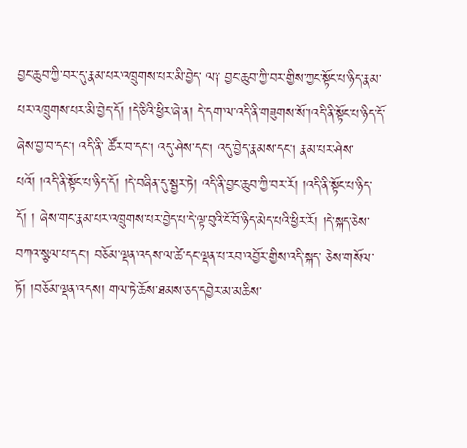བྱང་ཆུབ་ཀྱི་བར་དུ་རྣམ་པར་འཁྲུགས་པར་མི་བྱེད་ ལ༑ བྱང་ཆུབ་ཀྱི་བར་གྱིས་ཀྱང་སྟོང་པ་ཉིད་རྣམ་པར་འཁྲུགས་པར་མི་བྱེད་དོ། །དེ་ཅིའི་ཕྱིར་ཞེ་ན། དེ་དག་ལ་འདི་ནི་གཟུགས་སོ་།འདི་ནི་སྟོང་པ་ཉིད་དོ་ཞེས་བྱ་བ་དང། འདི་ནི་ ཚོར་བ་དང། འདུ་ཤེས་དང། འདུ་བྱེད་རྣམས་དང། རྣམ་པར་ཤེས་པའོ། །འདི་ནི་སྟོང་པ་ཉིད་དོ། །དེ་བཞིན་དུ་སྦྱར་ཏེ། འདི་ནི་བྱང་ཆུབ་ཀྱི་བར་རོ། །འདི་ནི་སྟོང་པ་ཉིད་དོ། ། ཞེས་གང་རྣམ་པར་འཁྲུགས་པར་བྱེད་པ་དེ་ལྟ་བུའི་ངོ་བོ་ཉིད་མེད་པའི་ཕྱིར་རོ། །དེ་སྐད་ཅེས་བཀའ་སྩལ་པ་དང། བཅོམ་ལྡན་འདས་ལ་ཚེ་དང་ལྡན་པ་རབ་འབྱོར་གྱིས་འདི་སྐད་ ཅེས་གསོལ་ཏོ། །བཅོམ་ལྡན་འདས། གལ་ཏེ་ཆོས་ཐམས་ཅད་དབྱེར་མ་མཆིས་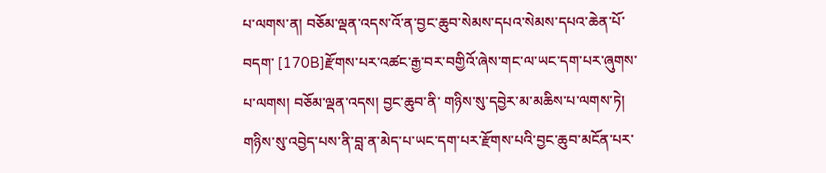པ་ལགས་ན། བཅོམ་ལྡན་འདས་འོ་ན་བྱང་ཆུབ་སེམས་དཔའ་སེམས་དཔའ་ཆེན་པོ་བདག་ [170B]རྫོགས་པར་འཚང་རྒྱ་བར་བགྱིའོ་ཞེས་གང་ལ་ཡང་དག་པར་ཞུགས་པ་ལགས། བཅོམ་ལྡན་འདས། བྱང་ཆུབ་ནི་ གཉིས་སུ་དབྱེར་མ་མཆིས་པ་ལགས་ཏེ། གཉིས་སུ་འབྱེད་པས་ནི་བླ་ན་མེད་པ་ཡང་དག་པར་རྫོགས་པའི་བྱང་ཆུབ་མངོན་པར་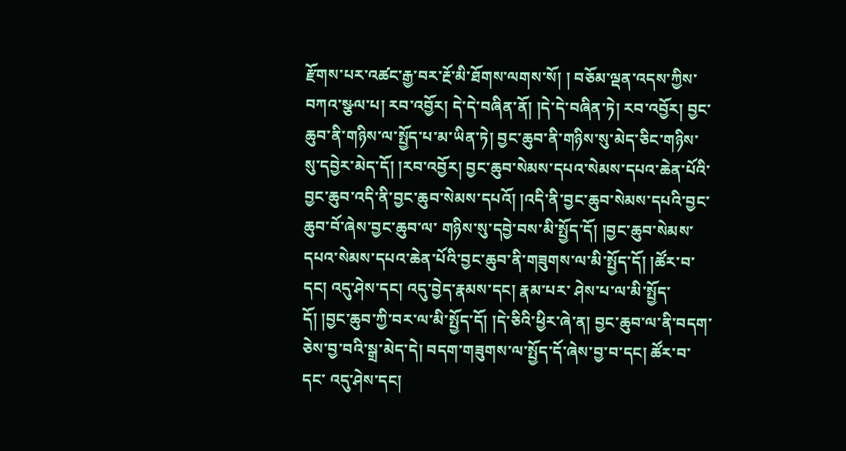རྫོགས་པར་འཚང་རྒྱ་བར་རྔོ་མི་ཐོགས་ལགས་སོ། ། བཅོམ་ལྡན་འདས་ཀྱིས་བཀའ་སྩལ་པ། རབ་འབྱོར། དེ་དེ་བཞིན་ནོ། །དེ་དེ་བཞིན་ཏེ། རབ་འབྱོར། བྱང་ཆུབ་ནི་གཉིས་ལ་སྤྱོད་པ་མ་ཡིན་ཏེ། བྱང་ཆུབ་ནི་གཉིས་སུ་མེད་ཅིང་གཉིས་ སུ་དབྱེར་མེད་དོ། །རབ་འབྱོར། བྱང་ཆུབ་སེམས་དཔའ་སེམས་དཔའ་ཆེན་པོའི་བྱང་ཆུབ་འདི་ནི་བྱང་ཆུབ་སེམས་དཔའོ། །འདི་ནི་བྱང་ཆུབ་སེམས་དཔའི་བྱང་ཆུབ་བོ་ཞེས་བྱང་ཆུབ་ལ་ གཉིས་སུ་དབྱེ་བས་མི་སྤྱོད་དོ། །བྱང་ཆུབ་སེམས་དཔའ་སེམས་དཔའ་ཆེན་པོའི་བྱང་ཆུབ་ནི་གཟུགས་ལ་མི་སྤྱོད་དོ། །ཚོར་བ་དང། འདུ་ཤེས་དང། འདུ་བྱེད་རྣམས་དང། རྣམ་པར་ ཤེས་པ་ལ་མི་སྤྱོད་དོ། །བྱང་ཆུབ་ཀྱི་བར་ལ་མི་སྤྱོད་དོ། །དེ་ཅིའི་ཕྱིར་ཞེ་ན། བྱང་ཆུབ་ལ་ནི་བདག་ཅེས་བྱ་བའི་སྒྲ་མེད་དེ། བདག་གཟུགས་ལ་སྤྱོད་དོ་ཞེས་བྱ་བ་དང། ཚོར་བ་དང་ འདུ་ཤེས་དང།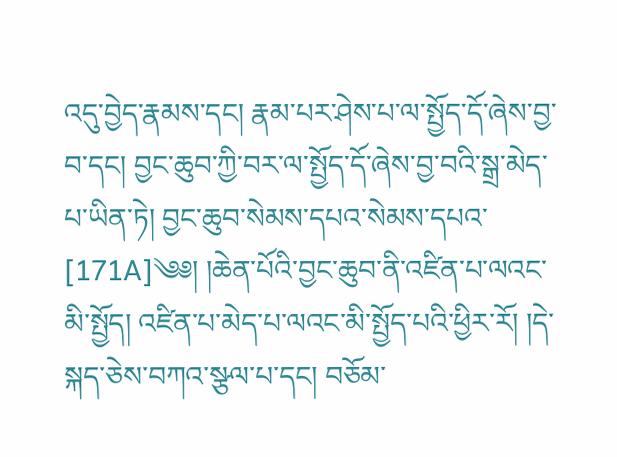འདུ་བྱེད་རྣམས་དང། རྣམ་པར་ཤེས་པ་ལ་སྤྱོད་དོ་ཞེས་བྱ་བ་དང། བྱང་ཆུབ་ཀྱི་བར་ལ་སྤྱོད་དོ་ཞེས་བྱ་བའི་སྒྲ་མེད་པ་ཡིན་ཏེ། བྱང་ཆུབ་སེམས་དཔའ་སེམས་དཔའ་ [171A]༄༅། །ཆེན་པོའི་བྱང་ཆུབ་ནི་འཛིན་པ་ལའང་མི་སྤྱོད། འཛིན་པ་མེད་པ་ལའང་མི་སྤྱོད་པའི་ཕྱིར་རོ། །དེ་སྐད་ཅེས་བཀའ་སྩལ་པ་དང། བཅོམ་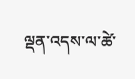ལྡན་འདས་ལ་ཚེ་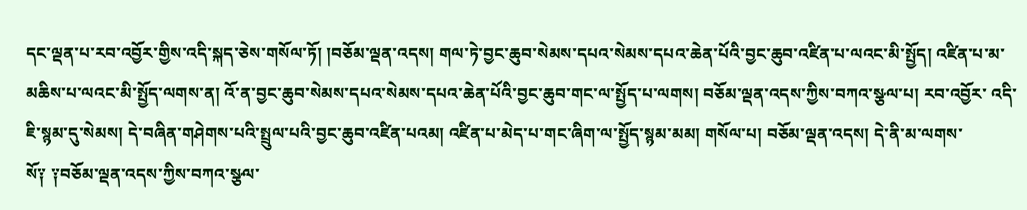དང་ལྡན་པ་རབ་འབྱོར་གྱིས་འདི་སྐད་ཅེས་གསོལ་ཏོ། །བཅོམ་ལྡན་འདས། གལ་ཏེ་བྱང་ཆུབ་སེམས་དཔའ་སེམས་དཔའ་ཆེན་པོའི་བྱང་ཆུབ་འཛིན་པ་ལའང་མི་སྤྱོད། འཛིན་པ་མ་ མཆིས་པ་ལའང་མི་སྤྱོད་ལགས་ན། འོ་ན་བྱང་ཆུབ་སེམས་དཔའ་སེམས་དཔའ་ཆེན་པོའི་བྱང་ཆུབ་གང་ལ་སྤྱོད་པ་ལགས། བཅོམ་ལྡན་འདས་ཀྱིས་བཀའ་སྩལ་པ། རབ་འབྱོར་ འདི་ཇི་སྙམ་དུ་སེམས། དེ་བཞིན་གཤེགས་པའི་སྤྲུལ་པའི་བྱང་ཆུབ་འཛིན་པའམ། འཛིན་པ་མེད་པ་གང་ཞིག་ལ་སྤྱོད་སྙམ་མམ། གསོལ་པ། བཅོམ་ལྡན་འདས། དེ་ནི་མ་ལགས་ སོ༑ ༑བཅོམ་ལྡན་འདས་ཀྱིས་བཀའ་སྩལ་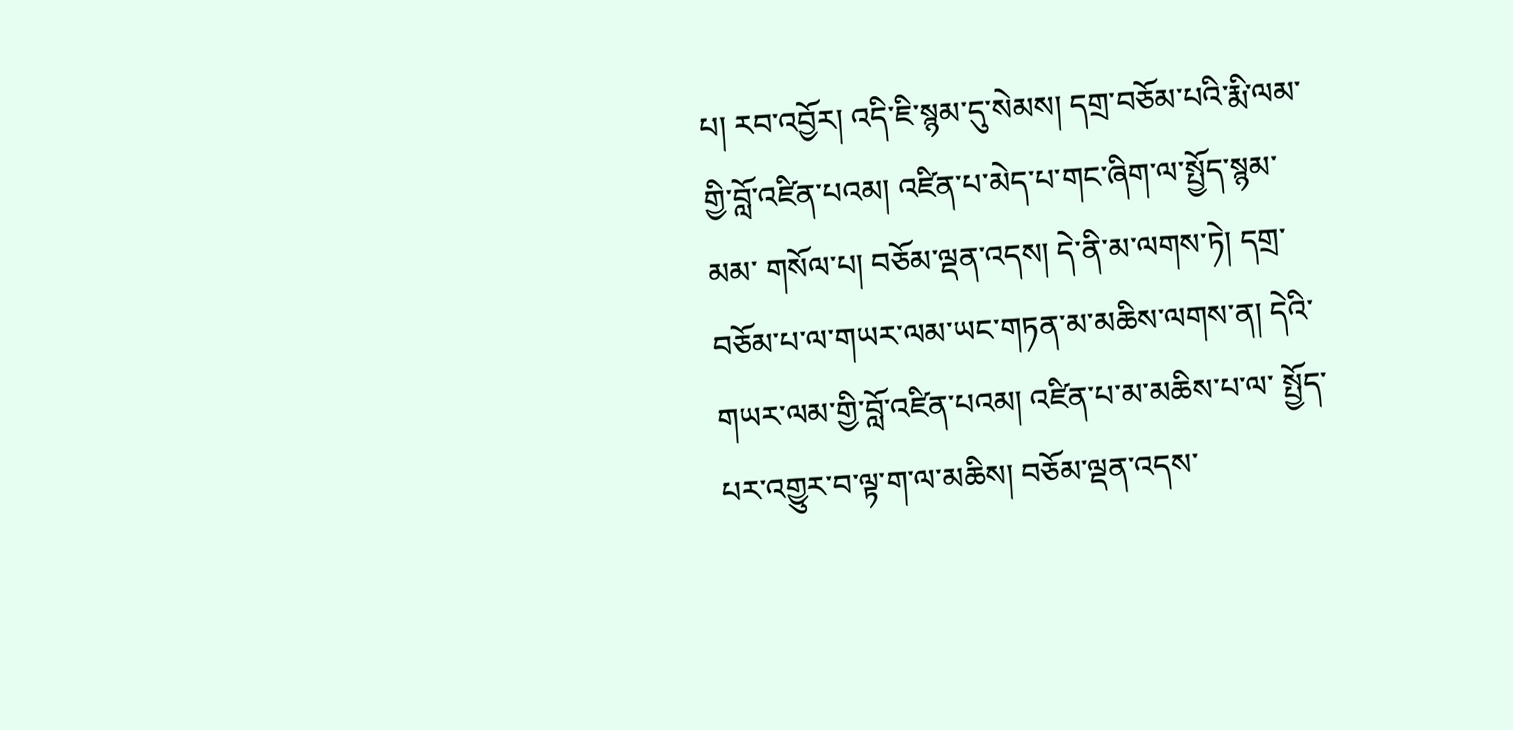པ། རབ་འབྱོར། འདི་ཇི་སྙམ་དུ་སེམས། དགྲ་བཅོམ་པའི་རྨི་ལམ་གྱི་བློ་འཛིན་པའམ། འཛིན་པ་མེད་པ་གང་ཞིག་ལ་སྤྱོད་སྙམ་མམ་ གསོལ་པ། བཅོམ་ལྡན་འདས། དེ་ནི་མ་ལགས་ཏེ། དགྲ་བཅོམ་པ་ལ་གཡར་ལམ་ཡང་གཏན་མ་མཆིས་ལགས་ན། དེའི་གཡར་ལམ་གྱི་བློ་འཛིན་པའམ། འཛིན་པ་མ་མཆིས་པ་ལ་ སྤྱོད་པར་འགྱུར་བ་ལྟ་ག་ལ་མཆིས། བཅོམ་ལྡན་འདས་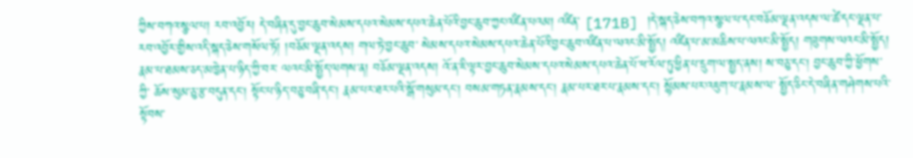ཀྱིས་བཀའ་སྩལ་པ། རབ་འབྱོར། དེ་བཞིན་དུ་བྱང་ཆུབ་སེམས་དཔའ་སེམས་དཔའ་ཆེན་པོའི་བྱང་ཆུབ་ཀྱང་འཛིན་པའམ། འཛིན་ [171B] །དེ་སྐད་ཅེས་བཀའ་སྩལ་པ་དང་བཅོམ་ལྡན་འདས་ལ་ཚེ་དང་ལྡན་པ་རབ་འབྱོར་གྱིས་འདི་སྐད་ཅེས་གསོལ་ཏོ། །བཅོམ་ལྡན་འདས། གལ་ཏེ་བྱང་ཆུབ་ སེམས་དཔའ་སེམས་དཔའ་ཆེན་པོའི་བྱང་ཆུབ་འཛིན་པ་ལའང་མི་སྤྱོད། འཛིན་པ་མ་མཆིས་པ་ལའང་མི་སྤྱོད། གཟུགས་ལའང་མི་སྤྱོད། རྣམ་པ་ཐམས་ཅད་མཁྱེན་པ་ཉིད་ཀྱི་བར་ ལའང་མི་སྤྱོད་ལགས་ན། བཅོམ་ལྡན་འདས། འོ་ན་ཇི་ལྟར་བྱང་ཆུབ་སེམས་དཔའ་སེམས་དཔའ་ཆེན་པོ་ཕ་རོལ་ཏུ་ཕྱིན་པ་དྲུག་ལ་སྤྱད་ནས། ས་བཅུ་དང། བྱང་ཆུབ་ཀྱི་ཕྱོགས་ཀྱི་ ཆོས་སུམ་ཅུ་རྩ་བདུན་དང། སྟོང་པ་ཉིད་བཅུ་བཞི་དང། རྣམ་པར་ཐར་པའི་སྒོ་གསུམ་དང། བསམ་གཏན་རྣམས་དང། རྣམ་པར་ཐར་པ་རྣམས་དང། སྙོམས་པར་འཇུག་པ་རྣམས་ལ་ སྤྱོད་ཅིང་དེ་བཞིན་གཤེགས་པའི་སྟོབས་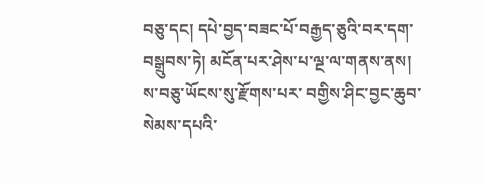བཅུ་དང། དཔེ་བྱད་བཟང་པོ་བརྒྱད་ཅུའི་བར་དག་བསྒྲུབས་ཏེ། མངོན་པར་ཤེས་པ་ལྔ་ལ་གནས་ནས། ས་བཅུ་ཡོངས་སུ་རྫོགས་པར་ བགྱིས་ཤིང་བྱང་ཆུབ་སེམས་དཔའི་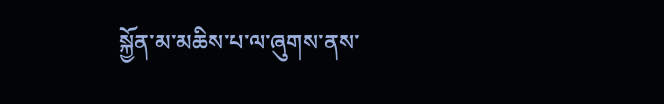སྐྱོན་མ་མཆིས་པ་ལ་ཞུགས་ནས་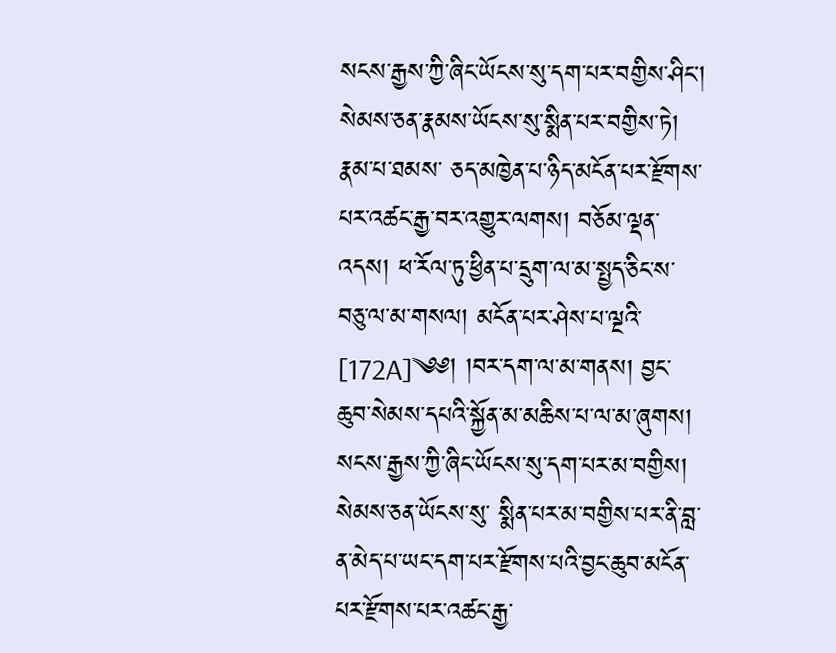སངས་རྒྱས་ཀྱི་ཞིང་ཡོངས་སུ་དག་པར་བགྱིས་ཤིང། སེམས་ཅན་རྣམས་ཡོངས་སུ་སྨིན་པར་བགྱིས་ཏེ། རྣམ་པ་ཐམས་ ཅད་མཁྱེན་པ་ཉིད་མངོན་པར་རྫོགས་པར་འཚང་རྒྱ་བར་འགྱུར་ལགས། བཅོམ་ལྡན་འདས། ཕ་རོལ་ཏུ་ཕྱིན་པ་དྲུག་ལ་མ་སྤྱད་ཅིང་ས་བཅུ་ལ་མ་གསལ། མངོན་པར་ཤེས་པ་ལྔའི་ [172A]༄༅། །བར་དག་ལ་མ་གནས། བྱང་ཆུབ་སེམས་དཔའི་སྐྱོན་མ་མཆིས་པ་ལ་མ་ཞུགས། སངས་རྒྱས་ཀྱི་ཞིང་ཡོངས་སུ་དག་པར་མ་བགྱིས། སེམས་ཅན་ཡོངས་སུ་ སྨིན་པར་མ་བགྱིས་པར་ནི་བླ་ན་མེད་པ་ཡང་དག་པར་རྫོགས་པའི་བྱང་ཆུབ་མངོན་པར་རྫོགས་པར་འཚང་རྒྱ་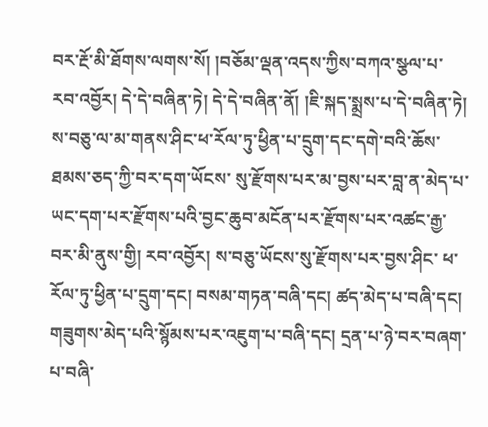བར་རྔོ་མི་ཐོགས་ལགས་སོ། །བཅོམ་ལྡན་འདས་ཀྱིས་བཀའ་སྩལ་པ་ རབ་འབྱོར། དེ་དེ་བཞིན་ཏེ། དེ་དེ་བཞིན་ནོ། །ཇི་སྐད་སྨྲས་པ་དེ་བཞིན་ཏེ། ས་བཅུ་ལ་མ་གནས་ཤིང་ཕ་རོལ་ཏུ་ཕྱིན་པ་དྲུག་དང་དགེ་བའི་ཆོས་ཐམས་ཅད་ཀྱི་བར་དག་ཡོངས་ སུ་རྫོགས་པར་མ་བྱས་པར་བླ་ན་མེད་པ་ཡང་དག་པར་རྫོགས་པའི་བྱང་ཆུབ་མངོན་པར་རྫོགས་པར་འཚང་རྒྱ་བར་མི་ནུས་གྱི། རབ་འབྱོར། ས་བཅུ་ཡོངས་སུ་རྫོགས་པར་བྱས་ཤིང་ ཕ་རོལ་ཏུ་ཕྱིན་པ་དྲུག་དང། བསམ་གཏན་བཞི་དང། ཚད་མེད་པ་བཞི་དང། གཟུགས་མེད་པའི་སྙོམས་པར་འཇུག་པ་བཞི་དང། དྲན་པ་ཉེ་བར་བཞག་པ་བཞི་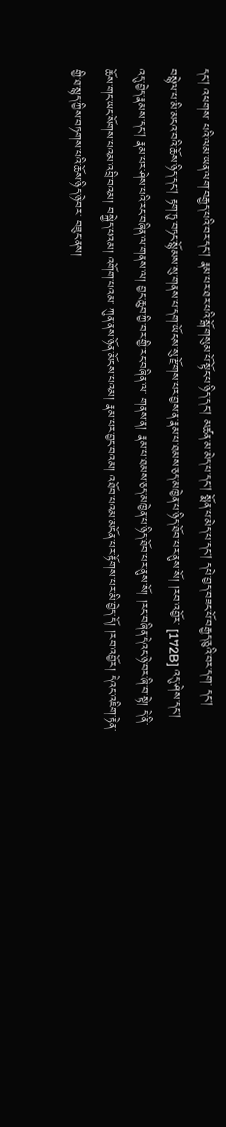དང། འཕགས་ པའི་ལམ་ཡན་ལག་བརྒྱད་པའི་བར་དང། རྣམ་པར་ཐར་པའི་སྒོ་གསུམ་པོ་སྟོང་པ་ཉིད་དང། མཚན་མ་མེད་པ་དང། སྨོན་པ་མེད་པ་དང། དཔེ་བྱད་བཟང་པོ་བརྒྱད་ཅུའི་བར་དག་ དང། བསྙེལ་པ་མི་མངའ་བའི་ཆོས་ཉིད་དང། རྟག་ཏུ་བཏང་སྙོམས་སུ་གནས་པ་དག་ཡོངས་སུ་རྫོགས་པར་བྱས་ན་རྣམ་པ་ཐམས་ཅད་མཁྱེན་པ་ཉིད་ཐོབ་པར་ནུས་སོ། །རབ་འབྱོར་ [172B] འདུ་ཤེས་དང། འདུ་བྱེད་རྣམས་དང། རྣམ་པར་ཤེས་པའི་རང་བཞིན་ལ་གནས་ལ། བྱང་ཆུབ་ཀྱི་བར་གྱི་རང་བཞིན་ལ་ གནས་ན། རྣམ་པ་ཐམས་ཅད་མཁྱེན་པ་ཉིད་ཐོབ་པར་ནུས་སོ། །རང་བཞིན་དེའང་ཉེ་བར་ཞི་བ་སྟེ། དེ་ནི་ཆོས་གང་ཡང་སོགས་པའམ་འབྲི་བའམ། བསྐྱེད་པའམ། འགོག་པའམ་ ཀུན་ནས་ཉོན་མོངས་པའམ། རྣམ་པར་བྱང་བའམ། འཐོབ་པའམ་མངོན་པར་རྟོགས་པར་མི་བྱེད་དོ། །རབ་འབྱོར། དེའང་འཇིག་རྟེན་གྱི་ཐ་སྙད་ཀྱིས་བཏགས་པའི་ཆོས་ཉིད་ཉེ་བར་ བཟུང་ནས།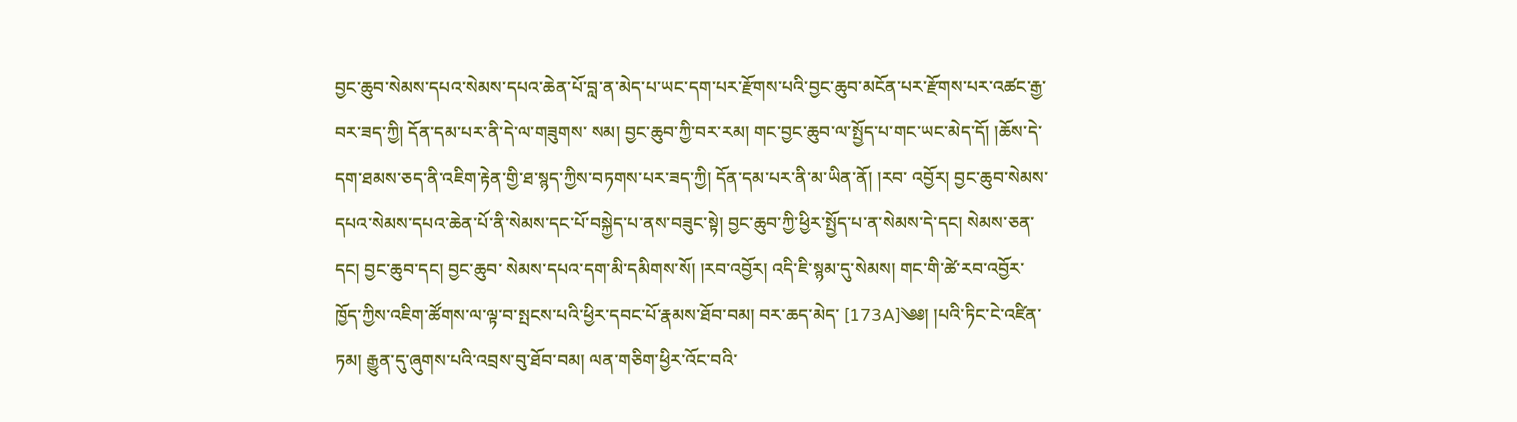བྱང་ཆུབ་སེམས་དཔའ་སེམས་དཔའ་ཆེན་པོ་བླ་ན་མེད་པ་ཡང་དག་པར་རྫོགས་པའི་བྱང་ཆུབ་མངོན་པར་རྫོགས་པར་འཚང་རྒྱ་བར་ཟད་ཀྱི། དོན་དམ་པར་ནི་དེ་ལ་གཟུགས་ སམ། བྱང་ཆུབ་ཀྱི་བར་རམ། གང་བྱང་ཆུབ་ལ་སྤྱོད་པ་གང་ཡང་མེད་དོ། །ཆོས་དེ་དག་ཐམས་ཅད་ནི་འཇིག་རྟེན་གྱི་ཐ་སྙད་ཀྱིས་བཏགས་པར་ཟད་ཀྱི། དོན་དམ་པར་ནི་མ་ཡིན་ནོ། །རབ་ འབྱོར། བྱང་ཆུབ་སེམས་དཔའ་སེམས་དཔའ་ཆེན་པོ་ནི་སེམས་དང་པོ་བསྐྱེད་པ་ནས་བཟུང་སྟེ། བྱང་ཆུབ་ཀྱི་ཕྱིར་སྤྱོད་པ་ན་སེམས་དེ་དང། སེམས་ཅན་དང། བྱང་ཆུབ་དང། བྱང་ཆུབ་ སེམས་དཔའ་དག་མི་དམིགས་སོ། །རབ་འབྱོར། འདི་ཇི་སྙམ་དུ་སེམས། གང་གི་ཚེ་རབ་འབྱོར་ཁྱོད་ཀྱིས་འཇིག་ཚོགས་ལ་ལྟ་བ་སྤངས་པའི་ཕྱིར་དབང་པོ་རྣམས་ཐོབ་བམ། བར་ཆད་མེད་ [173A]༄༅། །པའི་ཏིང་ངེ་འཛིན་ཏམ། རྒྱུན་དུ་ཞུགས་པའི་འབྲས་བུ་ཐོབ་བམ། ལན་གཅིག་ཕྱིར་འོང་བའི་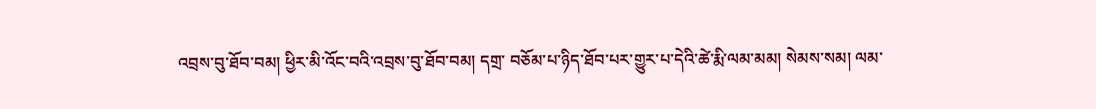འབྲས་བུ་ཐོབ་བམ། ཕྱིར་མི་འོང་བའི་འབྲས་བུ་ཐོབ་བམ། དགྲ་ བཅོམ་པ་ཉིད་ཐོབ་པར་གྱུར་པ་དེའི་ཚེ་རྨི་ལམ་མམ། སེམས་སམ། ལམ་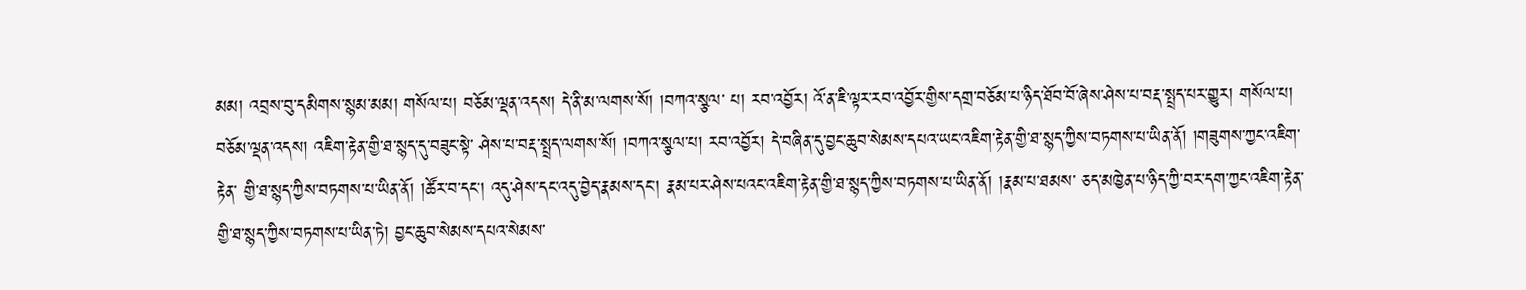མམ། འབྲས་བུ་དམིགས་སྙམ་མམ། གསོལ་པ། བཅོམ་ལྡན་འདས། དེ་ནི་མ་ལགས་སོ། །བཀའ་སྩལ་ པ། རབ་འབྱོར། འོ་ན་ཇི་ལྟར་རབ་འབྱོར་གྱིས་དགྲ་བཅོམ་པ་ཉིད་ཐོབ་བོ་ཞེས་ཤེས་པ་བརྡ་སྤྲད་པར་གྱུར། གསོལ་པ། བཅོམ་ལྡན་འདས། འཇིག་རྟེན་གྱི་ཐ་སྙད་དུ་བཟུང་སྟེ་ ཤེས་པ་བརྡ་སྤྲད་ལགས་སོ། །བཀའ་སྩལ་པ། རབ་འབྱོར། དེ་བཞིན་དུ་བྱང་ཆུབ་སེམས་དཔའ་ཡང་འཇིག་རྟེན་གྱི་ཐ་སྙད་ཀྱིས་བཏགས་པ་ཡིན་ནོ། །གཟུགས་ཀྱང་འཇིག་རྟེན་ གྱི་ཐ་སྙད་ཀྱིས་བཏགས་པ་ཡིན་ནོ། །ཚོར་བ་དང། འདུ་ཤེས་དང་འདུ་བྱེད་རྣམས་དང། རྣམ་པར་ཤེས་པའང་འཇིག་རྟེན་གྱི་ཐ་སྙད་ཀྱིས་བཏགས་པ་ཡིན་ནོ། །རྣམ་པ་ཐམས་ ཅད་མཁྱེན་པ་ཉིད་ཀྱི་བར་དག་ཀྱང་འཇིག་རྟེན་གྱི་ཐ་སྙད་ཀྱིས་བཏགས་པ་ཡིན་ཏེ། བྱང་ཆུབ་སེམས་དཔའ་སེམས་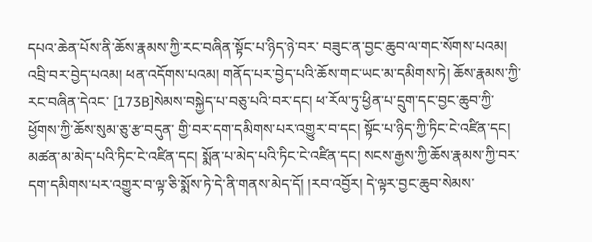དཔའ་ཆེན་པོས་ནི་ཆོས་རྣམས་ཀྱི་རང་བཞིན་སྟོང་པ་ཉིད་ཉེ་བར་ བཟུང་ན་བྱང་ཆུབ་ལ་གང་སོགས་པའམ། འབྲི་བར་བྱེད་པའམ། ཕན་འདོགས་པའམ། གནོད་པར་བྱེད་པའི་ཆོས་གང་ཡང་མ་དམིགས་ཏེ། ཆོས་རྣམས་ཀྱི་རང་བཞིན་དེའང་ [173B]སེམས་བསྐྱེད་པ་བཅུ་པའི་བར་དང། ཕ་རོལ་ཏུ་ཕྱིན་པ་དྲུག་དང་བྱང་ཆུབ་ཀྱི་ཕྱོགས་ཀྱི་ཆོས་སུམ་ཅུ་རྩ་བདུན་ གྱི་བར་དག་དམིགས་པར་འགྱུར་བ་དང། སྟོང་པ་ཉིད་ཀྱི་ཏིང་ངེ་འཛིན་དང། མཚན་མ་མེད་པའི་ཏིང་ངེ་འཛིན་དང། སྨོན་པ་མེད་པའི་ཏིང་ངེ་འཛིན་དང། སངས་རྒྱས་ཀྱི་ཆོས་རྣམས་ཀྱི་བར་ དག་དམིགས་པར་འགྱུར་བ་ལྟ་ཅི་སྨོས་ཏེ་དེ་ནི་གནས་མེད་དོ། །རབ་འབྱོར། དེ་ལྟར་བྱང་ཆུབ་སེམས་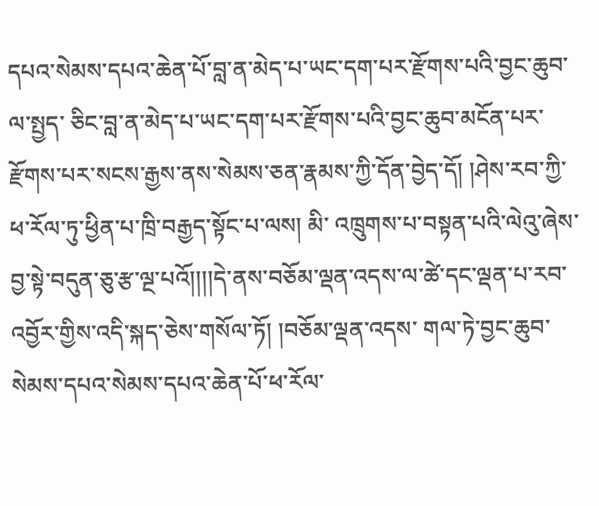དཔའ་སེམས་དཔའ་ཆེན་པོ་བླ་ན་མེད་པ་ཡང་དག་པར་རྫོགས་པའི་བྱང་ཆུབ་ལ་སྤྱད་ ཅིང་བླ་ན་མེད་པ་ཡང་དག་པར་རྫོགས་པའི་བྱང་ཆུབ་མངོན་པར་རྫོགས་པར་སངས་རྒྱས་ནས་སེམས་ཅན་རྣམས་ཀྱི་དོན་བྱེད་དོ། །ཤེས་རབ་ཀྱི་ཕ་རོལ་ཏུ་ཕྱིན་པ་ཁྲི་བརྒྱད་སྟོང་པ་ལས། མི་ འཁྲུགས་པ་བསྟན་པའི་ལེའུ་ཞེས་བྱ་སྟེ་བདུན་ཅུ་རྩ་ལྔ་པའོ།།།།དེ་ནས་བཅོམ་ལྡན་འདས་ལ་ཚེ་དང་ལྡན་པ་རབ་འབྱོར་གྱིས་འདི་སྐད་ཅེས་གསོལ་ཏོ། །བཅོམ་ལྡན་འདས་ གལ་ཏེ་བྱང་ཆུབ་སེམས་དཔའ་སེམས་དཔའ་ཆེན་པོ་ཕ་རོལ་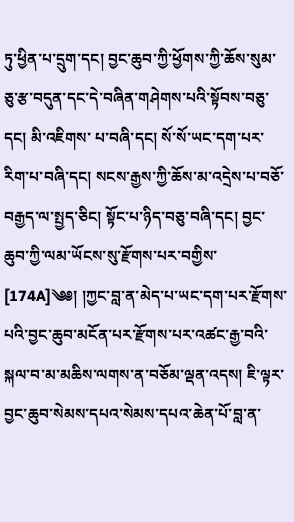ཏུ་ཕྱིན་པ་དྲུག་དང། བྱང་ཆུབ་ཀྱི་ཕྱོགས་ཀྱི་ཆོས་སུམ་ཅུ་རྩ་བདུན་དང་དེ་བཞིན་གཤེགས་པའི་སྟོབས་བཅུ་དང། མི་འཇིགས་ པ་བཞི་དང། སོ་སོ་ཡང་དག་པར་རིག་པ་བཞི་དང། སངས་རྒྱས་ཀྱི་ཆོས་མ་འདྲེས་པ་བཅོ་བརྒྱད་ལ་སྤྱད་ཅིང། སྟོང་པ་ཉིད་བཅུ་བཞི་དང། བྱང་ཆུབ་ཀྱི་ལམ་ཡོངས་སུ་རྫོགས་པར་བགྱིས་ [174A]༄༅། །ཀྱང་བླ་ན་མེད་པ་ཡང་དག་པར་རྫོགས་པའི་བྱང་ཆུབ་མངོན་པར་རྫོགས་པར་འཚང་རྒྱ་བའི་སྐལ་བ་མ་མཆིས་ལགས་ན་བཅོམ་ལྡན་འདས། ཇི་ལྟར་ བྱང་ཆུབ་སེམས་དཔའ་སེམས་དཔའ་ཆེན་པོ་བླ་ན་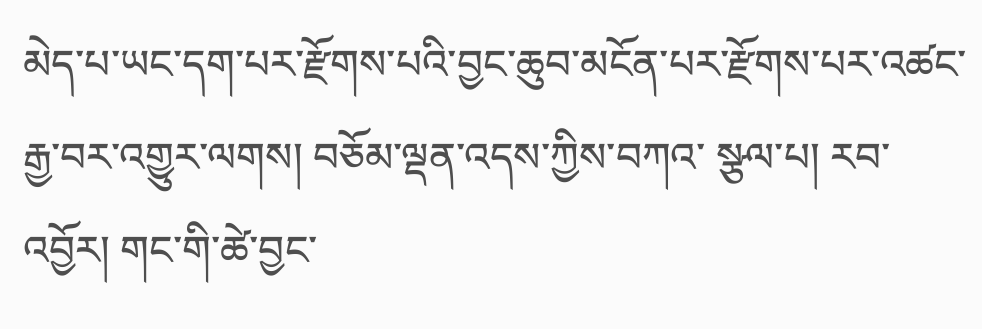མེད་པ་ཡང་དག་པར་རྫོགས་པའི་བྱང་ཆུབ་མངོན་པར་རྫོགས་པར་འཚང་རྒྱ་བར་འགྱུར་ལགས། བཅོམ་ལྡན་འདས་ཀྱིས་བཀའ་ སྩལ་པ། རབ་འབྱོར། གང་གི་ཚེ་བྱང་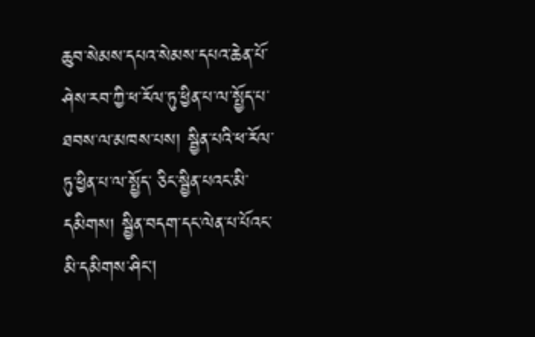ཆུབ་སེམས་དཔའ་སེམས་དཔའ་ཆེན་པོ་ཤེས་རབ་ཀྱི་ཕ་རོལ་ཏུ་ཕྱིན་པ་ལ་སྤྱོད་པ་ཐབས་ལ་མཁས་པས། སྦྱིན་པའི་ཕ་རོལ་ཏུ་ཕྱིན་པ་ལ་སྤྱོད་ ཅིང་སྦྱིན་པའང་མི་དམིགས། སྦྱིན་བདག་དང་ལེན་པ་པོའང་མི་དམིགས་ཤིང།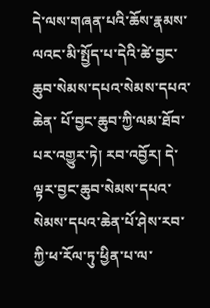དེ་ལས་གཞན་པའི་ཆོས་རྣམས་ལའང་མི་སྤྱོད་པ་དེའི་ཚེ་བྱང་ཆུབ་སེམས་དཔའ་སེམས་དཔའ་ཆེན་ པོ་བྱང་ཆུབ་ཀྱི་ལམ་ཐོབ་པར་འགྱུར་ཏེ། རབ་འབྱོར། དེ་ལྟར་བྱང་ཆུབ་སེམས་དཔའ་སེམས་དཔའ་ཆེན་པོ་ཤེས་རབ་ཀྱི་ཕ་རོལ་ཏུ་ཕྱིན་པ་ལ་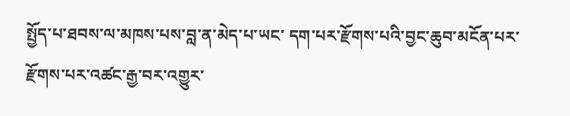སྤྱོད་པ་ཐབས་ལ་མཁས་པས་བླ་ན་མེད་པ་ཡང་ དག་པར་རྫོགས་པའི་བྱང་ཆུབ་མངོན་པར་རྫོགས་པར་འཚང་རྒྱ་བར་འགྱུར་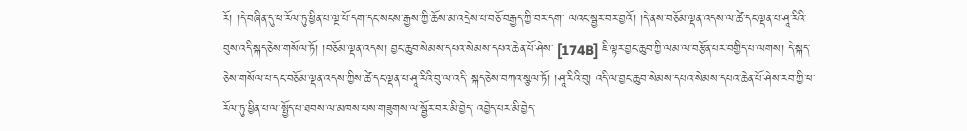རོ། །དེ་བཞིན་དུ་ཕ་རོལ་ཏུ་ཕྱིན་པ་ལྔ་པོ་དག་དང་སངས་རྒྱས་ཀྱི་ཆོས་མ་འདྲེས་པ་བཅོ་བརྒྱད་ཀྱི་བར་དག་ ལའང་སྦྱར་བར་བྱའོ། །དེ་ནས་བཅོམ་ལྡན་འདས་ལ་ཚེ་དང་ལྡན་པ་ཤཱ་རིའི་བུས་འདི་སྐད་ཅེས་གསོལ་ཏོ། །བཅོམ་ལྡན་འདས། བྱང་ཆུབ་སེམས་དཔའ་སེམས་དཔའ་ཆེན་པོ་ཤེས་ [174B] ཇི་ལྟར་བྱང་ཆུབ་ཀྱི་ལམ་ལ་བརྩོན་པར་བགྱིད་པ་ལགས། དེ་སྐད་ཅེས་གསོལ་པ་དང་བཅོམ་ལྡན་འདས་ཀྱིས་ཚེ་དང་ལྡན་པ་ཤཱ་རིའི་བུ་ལ་འདི་ སྐད་ཅེས་བཀའ་སྩལ་ཏོ། །ཤཱ་རིའི་བུ། འདི་ལ་བྱང་ཆུབ་སེམས་དཔའ་སེམས་དཔའ་ཆེན་པོ་ཤེས་རབ་ཀྱི་ཕ་རོལ་ཏུ་ཕྱིན་པ་ལ་སྤྱོད་པ་ཐབས་ལ་མཁས་པས་གཟུགས་ལ་སྦྱོར་བར་མི་བྱེད་ འབྱེད་པར་མི་བྱེད་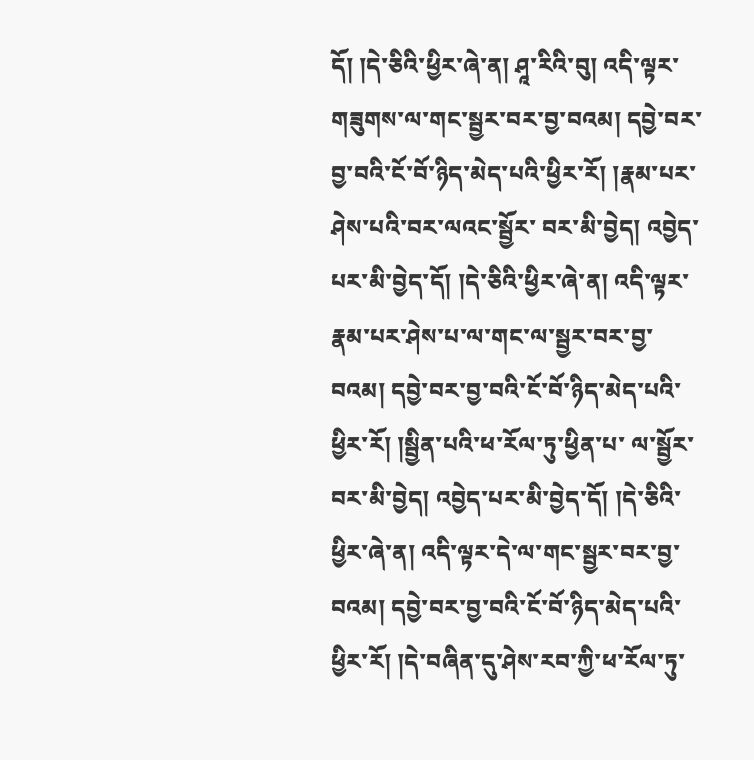དོ། །དེ་ཅིའི་ཕྱིར་ཞེ་ན། ཤཱ་རིའི་བུ། འདི་ལྟར་གཟུགས་ལ་གང་སྦྱར་བར་བྱ་བའམ། དབྱེ་བར་བྱ་བའི་ངོ་བོ་ཉིད་མེད་པའི་ཕྱིར་རོ། །རྣམ་པར་ཤེས་པའི་བར་ལའང་སྦྱོར་ བར་མི་བྱེད། འབྱེད་པར་མི་བྱེད་དོ། །དེ་ཅིའི་ཕྱིར་ཞེ་ན། འདི་ལྟར་རྣམ་པར་ཤེས་པ་ལ་གང་ལ་སྦྱར་བར་བྱ་བའམ། དབྱེ་བར་བྱ་བའི་ངོ་བོ་ཉིད་མེད་པའི་ཕྱིར་རོ། །སྦྱིན་པའི་ཕ་རོལ་ཏུ་ཕྱིན་པ་ ལ་སྦྱོར་བར་མི་བྱེད། འབྱེད་པར་མི་བྱེད་དོ། །དེ་ཅིའི་ཕྱིར་ཞེ་ན། འདི་ལྟར་དེ་ལ་གང་སྦྱར་བར་བྱ་བའམ། དབྱེ་བར་བྱ་བའི་ངོ་བོ་ཉིད་མེད་པའི་ཕྱིར་རོ། །དེ་བཞིན་དུ་ཤེས་རབ་ཀྱི་ཕ་རོལ་ཏུ་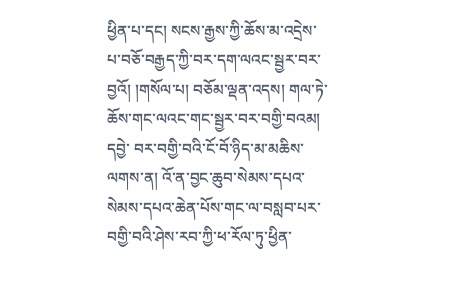ཕྱིན་པ་དང། སངས་རྒྱས་ཀྱི་ཆོས་མ་འདྲེས་པ་བཅོ་བརྒྱད་ཀྱི་བར་དག་ལའང་སྦྱར་བར་བྱའོ། །གསོལ་པ། བཅོམ་ལྡན་འདས། གལ་ཏེ་ཆོས་གང་ལའང་གང་སྦྱར་བར་བགྱི་བའམ། དབྱེ་ བར་བགྱི་བའི་ངོ་བོ་ཉིད་མ་མཆིས་ལགས་ན། འོ་ན་བྱང་ཆུབ་སེམས་དཔའ་སེམས་དཔའ་ཆེན་པོས་གང་ལ་བསླབ་པར་བགྱི་བའི་ཤེས་རབ་ཀྱི་ཕ་རོལ་ཏུ་ཕྱིན་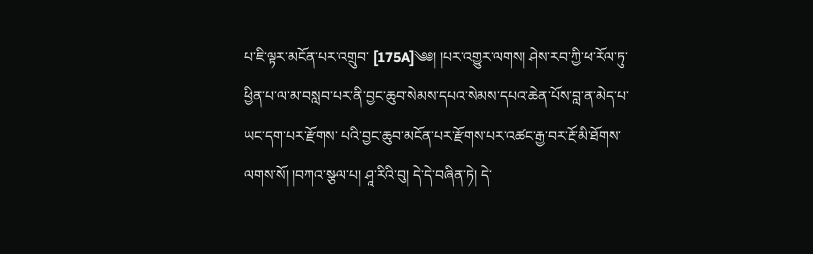པ་ཇི་ལྟར་མངོན་པར་འགྲུབ་ [175A]༄༅། །པར་འགྱུར་ལགས། ཤེས་རབ་ཀྱི་ཕ་རོལ་ཏུ་ཕྱིན་པ་ལ་མ་བསླབ་པར་ནི་བྱང་ཆུབ་སེམས་དཔའ་སེམས་དཔའ་ཆེན་པོས་བླ་ན་མེད་པ་ཡང་དག་པར་རྫོགས་ པའི་བྱང་ཆུབ་མངོན་པར་རྫོགས་པར་འཚང་རྒྱ་བར་རྔོ་མི་ཐོགས་ལགས་སོ། །བཀའ་སྩལ་པ། ཤཱ་རིའི་བུ། དེ་དེ་བཞིན་ཏེ། དེ་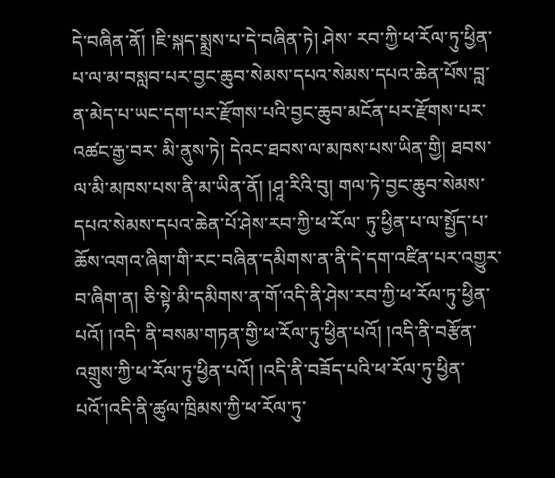དེ་བཞིན་ནོ། །ཇི་སྐད་སྨྲས་པ་དེ་བཞིན་ཏེ། ཤེས་ རབ་ཀྱི་ཕ་རོལ་ཏུ་ཕྱིན་པ་ལ་མ་བསླབ་པར་བྱང་ཆུབ་སེམས་དཔའ་སེམས་དཔའ་ཆེན་པོས་བླ་ན་མེད་པ་ཡང་དག་པར་རྫོགས་པའི་བྱང་ཆུབ་མངོན་པར་རྫོགས་པར་འཚང་རྒྱ་བར་ མི་ནུས་ཏེ། དེའང་ཐབས་ལ་མཁས་པས་ཡིན་གྱི། ཐབས་ལ་མི་མཁས་པས་ནི་མ་ཡིན་ནོ། །ཤཱ་རིའི་བུ། གལ་ཏེ་བྱང་ཆུབ་སེམས་དཔའ་སེམས་དཔའ་ཆེན་པོ་ཤེས་རབ་ཀྱི་ཕ་རོལ་ ཏུ་ཕྱིན་པ་ལ་སྤྱོད་པ་ཆོས་འགའ་ཞིག་གི་རང་བཞིན་དམིགས་ན་ནི་དེ་དག་འཛིན་པར་འགྱུར་བ་ཞིག་ན། ཅི་སྟེ་མི་དམིགས་ན་གོ་འདི་ནི་ཤེས་རབ་ཀྱི་ཕ་རོལ་ཏུ་ཕྱིན་པའོ། །འདི་ ནི་བསམ་གཏན་གྱི་ཕ་རོལ་ཏུ་ཕྱིན་པའོ། །འདི་ནི་བརྩོན་འགྲུས་ཀྱི་ཕ་རོལ་ཏུ་ཕྱིན་པའོ། །འདི་ནི་བཟོད་པའི་ཕ་རོལ་ཏུ་ཕྱིན་པའོ་།འདི་ནི་ཚུལ་ཁྲིམས་ཀྱི་ཕ་རོལ་ཏུ་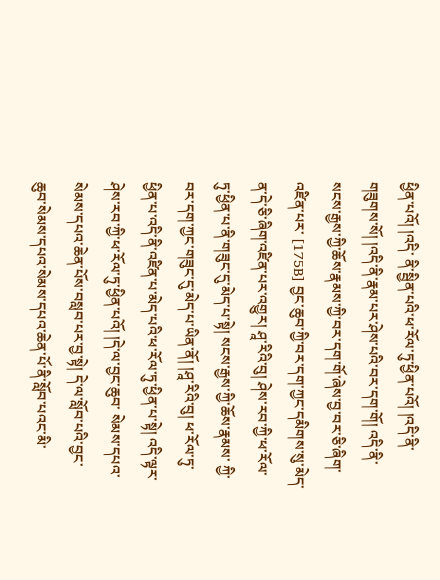ཕྱིན་པའོ། །འདི་ ནི་སྦྱིན་པའི་ཕ་རོལ་ཏུ་ཕྱིན་པའོ། །འདི་ནི་གཟུགས་སོ། །འདི་ནི་རྣམ་པར་ཤེས་པའི་བར་དག་གོ། འདི་ནི་སངས་རྒྱས་ཀྱི་ཆོས་རྣམས་ཀྱི་བར་དག་གོ་ཞེས་བྱ་བར་ཅི་ཞིག་འཛིན་པར་ [175B] བྱང་ཆུབ་ཀྱི་བར་དག་ཀྱང་དམིགས་སུ་མེད་ན་དེ་ཅི་ཞིག་འཛིན་པར་འགྱུར། ཤཱ་རིའི་བུ། ཤེས་རབ་ཀྱི་ཕ་རོལ་ཏུ་ཕྱིན་པ་ནི་གཟུང་དུ་མེད་པ་སྟེ། སངས་རྒྱས་ཀྱི་ཆོས་རྣམས་ ཀྱི་བར་དག་ཀྱང་གཟུང་དུ་མེད་པ་ཡིན་ནོ། །ཤཱ་རིའི་བུ། ཕ་རོལ་ཏུ་ཕྱིན་པ་འདི་ནི་འཛིན་པ་མེད་པའི་ཕ་རོལ་ཏུ་ཕྱིན་པ་སྟེ། འདི་ལྟར་ཤེས་རབ་ཀྱི་ཕ་རོལ་ཏུ་ཕྱིན་པའོ། །དེ་ལ་བྱང་ཆུབ་ སེམས་དཔའ་སེམས་དཔའ་ཆེན་པོས་བསླབ་པར་བྱ་སྟེ། དེ་ལ་སློབ་པའི་བྱང་ཆུབ་སེམས་དཔའ་སེམས་དཔའ་ཆེན་པོ་ནི་སློབ་པའང་མི་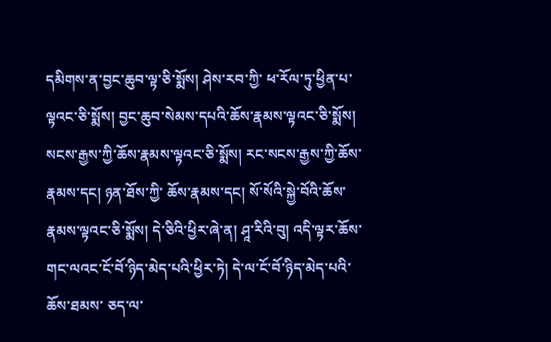དམིགས་ན་བྱང་ཆུབ་ལྟ་ཅི་སྨོས། ཤེས་རབ་ཀྱི་ ཕ་རོལ་ཏུ་ཕྱིན་པ་ལྟའང་ཅི་སྨོས། བྱང་ཆུབ་སེམས་དཔའི་ཆོས་རྣམས་ལྟའང་ཅི་སྨོས། སངས་རྒྱས་ཀྱི་ཆོས་རྣམས་ལྟའང་ཅི་སྨོས། རང་སངས་རྒྱས་ཀྱི་ཆོས་རྣམས་དང། ཉན་ཐོས་ཀྱི་ ཆོས་རྣམས་དང། སོ་སོའི་སྐྱེ་བོའི་ཆོས་རྣམས་ལྟའང་ཅི་སྨོས། དེ་ཅིའི་ཕྱིར་ཞེ་ན། ཤཱ་རིའི་བུ། འདི་ལྟར་ཆོས་གང་ལའང་ངོ་བོ་ཉིད་མེད་པའི་ཕྱིར་ཏེ། དེ་ལ་ངོ་བོ་ཉིད་མེད་པའི་ཆོས་ཐམས་ ཅད་ལ་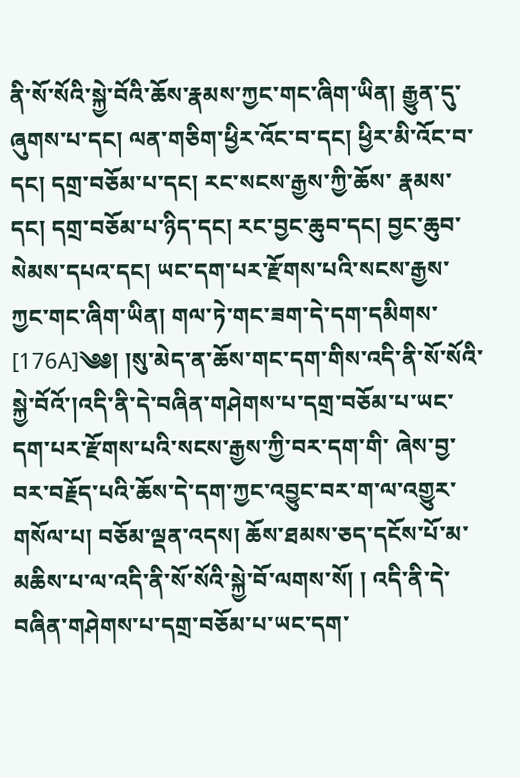ནི་སོ་སོའི་སྐྱེ་བོའི་ཆོས་རྣམས་ཀྱང་གང་ཞིག་ཡིན། རྒྱུན་དུ་ཞུགས་པ་དང། ལན་གཅིག་ཕྱིར་འོང་བ་དང། ཕྱིར་མི་འོང་བ་དང། དགྲ་བཅོམ་པ་དང། རང་སངས་རྒྱས་ཀྱི་ཆོས་ རྣམས་དང། དགྲ་བཅོམ་པ་ཉིད་དང། རང་བྱང་ཆུབ་དང། བྱང་ཆུབ་སེམས་དཔའ་དང། ཡང་དག་པར་རྫོགས་པའི་སངས་རྒྱས་ཀྱང་གང་ཞིག་ཡིན། གལ་ཏེ་གང་ཟག་དེ་དག་དམིགས་ [176A]༄༅། །སུ་མེད་ན་ཆོས་གང་དག་གིས་འདི་ནི་སོ་སོའི་སྐྱེ་བོའོ་།འདི་ནི་དེ་བཞིན་གཤེགས་པ་དགྲ་བཅོམ་པ་ཡང་དག་པར་རྫོགས་པའི་སངས་རྒྱས་ཀྱི་བར་དག་གི་ ཞེས་བྱ་བར་བརྗོད་པའི་ཆོས་དེ་དག་ཀྱང་འབྱུང་བར་ག་ལ་འགྱུར་གསོལ་པ། བཅོམ་ལྡན་འདས། ཆོས་ཐམས་ཅད་དངོས་པོ་མ་མཆིས་པ་ལ་འདི་ནི་སོ་སོའི་སྐྱེ་བོ་ལགས་སོ། ། འདི་ནི་དེ་བཞིན་གཤེགས་པ་དགྲ་བཅོམ་པ་ཡང་དག་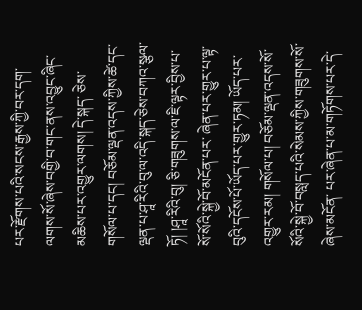པར་རྫོགས་པའི་སངས་རྒྱས་ཀྱི་བར་དག་ལགས་སོ་ཞེས་བགྱི་བ་གང་ནས་འབྱུང་ཞིང་མཆིས་པར་འགྱུར་ལགས། དེ་སྐད་ ཅེས་གསོལ་པ་དང། བཅོམ་ལྡན་འདས་ཀྱིས་ཚེ་དང་ལྡན་པ་ཤཱ་རིའི་བུ་ལ་འདི་སྐད་ཅེས་བཀའ་སྩལ་ཏོ། །ཤཱ་རིའི་བུ། ཅི་གཟུགས་ལ་ཇི་ལྟར་བྱིས་པ་སོ་སོའི་སྐྱེ་བོ་མངོན་པར་ ཞེན་པར་གྱུར་པ་ལྟ་བུའི་དངོས་པོ་ཡོད་པར་གྱུར་ཏམ། ཡོད་པར་འགྱུར་རམ། གསོལ་པ། བཅོམ་ལྡན་འདས་སོ་སོའི་སྐྱེ་བོ་བསླད་པའི་སེམས་ཀྱིས་གཟུགས་སོ་ཞེས་མངོན་ པར་ཞེན་པ་མ་གཏོགས་པར་དེ་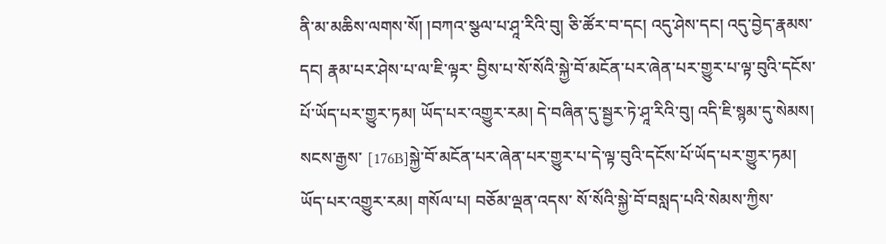ནི་མ་མཆིས་ལགས་སོ། །བཀའ་སྩལ་པ་ཤཱ་རིའི་བུ། ཅི་ཚོར་བ་དང། འདུ་ཤེས་དང། འདུ་བྱེད་རྣམས་དང། རྣམ་པར་ཤེས་པ་ལ་ཇི་ལྟར་ བྱིས་པ་སོ་སོའི་སྐྱེ་བོ་མངོན་པར་ཞེན་པར་གྱུར་པ་ལྟ་བུའི་དངོས་པོ་ཡོད་པར་གྱུར་ཏམ། ཡོད་པར་འགྱུར་རམ། དེ་བཞིན་དུ་སྦྱར་ཏེ་ཤཱ་རིའི་བུ། འདི་ཇི་སྙམ་དུ་སེམས། སངས་རྒྱས་ [176B]སྐྱེ་བོ་མངོན་པར་ཞེན་པར་གྱུར་པ་དེ་ལྟ་བུའི་དངོས་པོ་ཡོད་པར་གྱུར་ཏམ། ཡོད་པར་འགྱུར་རམ། གསོལ་པ། བཅོམ་ལྡན་འདས་ སོ་སོའི་སྐྱེ་བོ་བསླད་པའི་སེམས་ཀྱིས་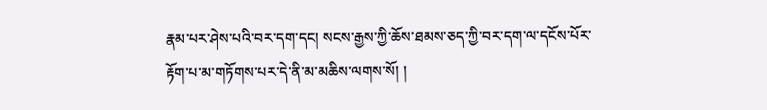རྣམ་པར་ཤེས་པའི་བར་དག་དང། སངས་རྒྱས་ཀྱི་ཆོས་ཐམས་ཅད་ཀྱི་བར་དག་ལ་དངོས་པོར་རྟོག་པ་མ་གཏོགས་པར་དེ་ནི་མ་མཆིས་ལགས་སོ། །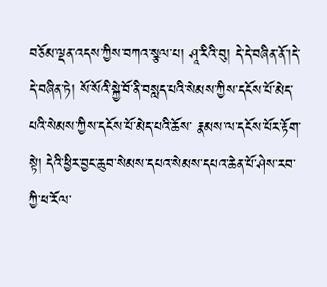བཅོམ་ལྡན་འདས་ཀྱིས་བཀའ་སྩལ་པ། ཤཱ་རིའི་བུ། དེ་དེ་བཞིན་ནོ་།དེ་དེ་བཞིན་ཏེ། སོ་སོའི་སྐྱེ་བོ་ནི་བསླད་པའི་སེམས་ཀྱིས་དངོས་པོ་མེད་པའི་སེམས་ཀྱིས་དངོས་པོ་མེད་པའི་ཆོས་ རྣམས་ལ་དངོས་པོར་རྟོག་སྟེ། དེའི་ཕྱིར་བྱང་ཆུབ་སེམས་དཔའ་སེམས་དཔའ་ཆེན་པོ་ཤེས་རབ་ཀྱི་ཕ་རོལ་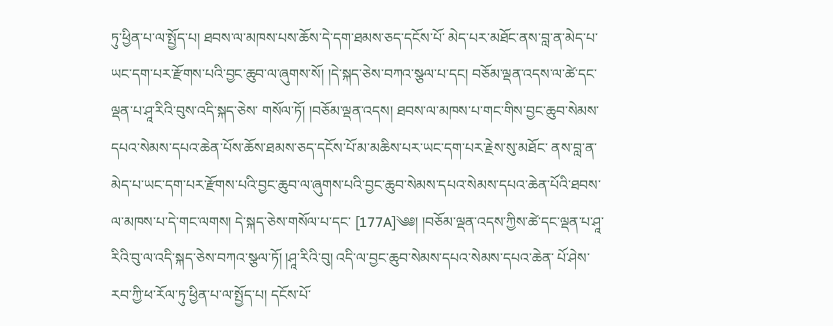ཏུ་ཕྱིན་པ་ལ་སྤྱོད་པ། ཐབས་ལ་མཁས་པས་ཆོས་དེ་དག་ཐམས་ཅད་དངོས་པོ་ མེད་པར་མཐོང་ནས་བླ་ན་མེད་པ་ཡང་དག་པར་རྫོགས་པའི་བྱང་ཆུབ་ལ་ཞུགས་སོ། །དེ་སྐད་ཅེས་བཀའ་སྩལ་པ་དང། བཅོམ་ལྡན་འདས་ལ་ཚེ་དང་ལྡན་པ་ཤཱ་རིའི་བུས་འདི་སྐད་ཅེས་ གསོལ་ཏོ། །བཅོམ་ལྡན་འདས། ཐབས་ལ་མཁས་པ་གང་གིས་བྱང་ཆུབ་སེམས་དཔའ་སེམས་དཔའ་ཆེན་པོས་ཆོས་ཐམས་ཅད་དངོས་པོ་མ་མཆིས་པར་ཡང་དག་པར་རྗེས་སུ་མཐོང་ ནས་བླ་ན་མེད་པ་ཡང་དག་པར་རྫོགས་པའི་བྱང་ཆུབ་ལ་ཞུགས་པའི་བྱང་ཆུབ་སེམས་དཔའ་སེམས་དཔའ་ཆེན་པོའི་ཐབས་ལ་མཁས་པ་དེ་གང་ལགས། དེ་སྐད་ཅེས་གསོལ་པ་དང་ [177A]༄༅། །བཅོམ་ལྡན་འདས་ཀྱིས་ཚེ་དང་ལྡན་པ་ཤཱ་རིའི་བུ་ལ་འདི་སྐད་ཅེས་བཀའ་སྩལ་ཏོ། །ཤཱ་རིའི་བུ། འདི་ལ་བྱང་ཆུབ་སེམས་དཔའ་སེམས་དཔའ་ཆེན་ པོ་ཤེས་རབ་ཀྱི་ཕ་རོལ་ཏུ་ཕྱིན་པ་ལ་སྤྱོད་པ། དངོས་པོ་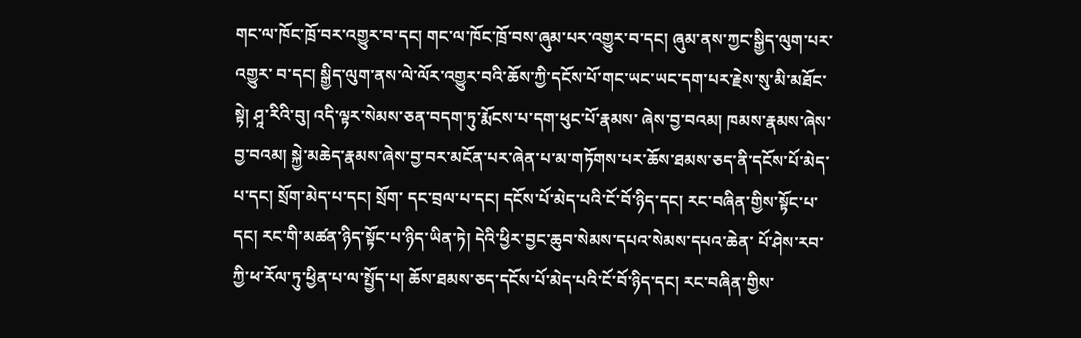གང་ལ་ཁོང་ཁྲོ་བར་འགྱུར་བ་དང། གང་ལ་ཁོང་ཁྲོ་བས་ཞུམ་པར་འགྱུར་བ་དང། ཞུམ་ནས་ཀྱང་སྒྱིད་ལུག་པར་འགྱུར་ བ་དང། སྒྱིད་ལུག་ནས་ལེ་ལོར་འགྱུར་བའི་ཆོས་ཀྱི་དངོས་པོ་གང་ཡང་ཡང་དག་པར་རྗེས་སུ་མི་མཐོང་སྟེ། ཤཱ་རིའི་བུ། འདི་ལྟར་སེམས་ཅན་བདག་ཏུ་རྨོངས་པ་དག་ཕུང་པོ་རྣམས་ ཞེས་བྱ་བའམ། ཁམས་རྣམས་ཞེས་བྱ་བའམ། སྐྱེ་མཆེད་རྣམས་ཞེས་བྱ་བར་མངོན་པར་ཞེན་པ་མ་གཏོགས་པར་ཆོས་ཐམས་ཅད་ནི་དངོས་པོ་མེད་པ་དང། སྲོག་མེད་པ་དང། སྲོག་ དང་བྲལ་པ་དང། དངོས་པོ་མེད་པའི་ངོ་བོ་ཉིད་དང། རང་བཞིན་གྱིས་སྟོང་པ་དང། རང་གི་མཚན་ཉིད་སྟོང་པ་ཉིད་ཡིན་ཏེ། དེའི་ཕྱིར་བྱང་ཆུབ་སེམས་དཔའ་སེམས་དཔའ་ཆེན་ པོ་ཤེས་རབ་ཀྱི་ཕ་རོལ་ཏུ་ཕྱིན་པ་ལ་སྤྱོད་པ། ཆོས་ཐམས་ཅད་དངོས་པོ་མེད་པའི་ངོ་བོ་ཉིད་དང། རང་བཞིན་གྱིས་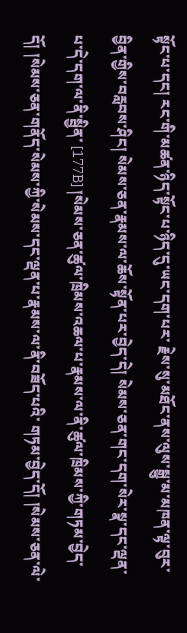སྟོང་པ་དང། རང་གི་མཚན་ཉིད་སྟོང་པ་ཉིད་དུ་ཡང་དག་པར་ རྗེས་སུ་མཐོང་ནས་ལུས་སྒྱུ་མ་མཁན་ལྟ་བུར་བྱིན་གྱིས་བརླབས་ཤིང། སེམས་ཅན་རྣམས་ལ་ཆོས་སྟོན་པར་བྱེད་དེ། སེམས་ཅན་གང་དག་སེར་སྣ་དང་ལྡན་པ་དེ་དག་ལ་ནི་སྦྱིན་ [177B] །སེམས་ཅན་ཚུལ་ཁྲིམས་འཆལ་པ་རྣམས་ལ་ནི་ཚུལ་ཁྲིམས་ཀྱི་གཏམ་བྱེད་དོ། །སེམས་ཅན་གནོད་སེམས་ཀྱི་སེམས་དང་ལྡན་པ་རྣམས་ལ་ནི་བཟོད་པའི་ གཏམ་བྱེད་དོ། །སེམས་ཅན་ལེ་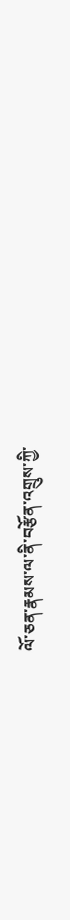ལོ་ཅན་རྣམས་ལ་ནི་བརྩོན་འགྲུས་ཀྱི་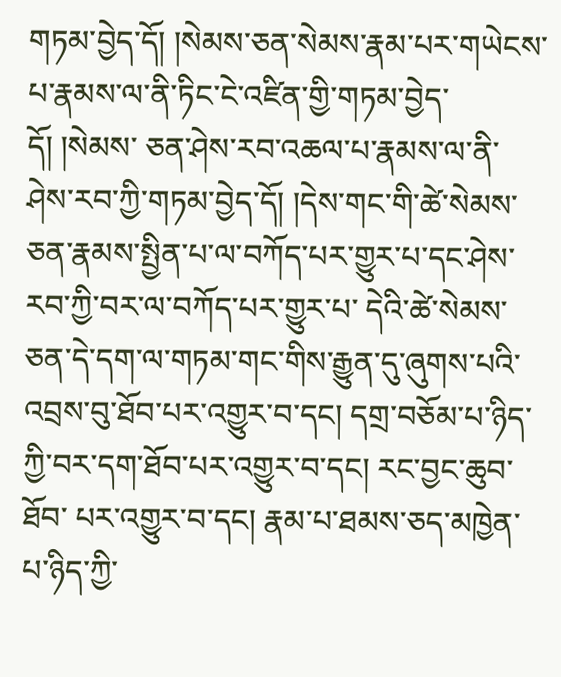གཏམ་བྱེད་དོ། །སེམས་ཅན་སེམས་རྣམ་པར་གཡེངས་པ་རྣམས་ལ་ནི་ཏིང་ངེ་འཛིན་གྱི་གཏམ་བྱེད་དོ། །སེམས་ ཅན་ཤེས་རབ་འཆལ་པ་རྣམས་ལ་ནི་ཤེས་རབ་ཀྱི་གཏམ་བྱེད་དོ། །དེས་གང་གི་ཚེ་སེམས་ཅན་རྣམས་སྤྱིན་པ་ལ་བཀོད་པར་གྱུར་པ་དང་ཤེས་རབ་ཀྱི་བར་ལ་བཀོད་པར་གྱུར་པ་ དེའི་ཚེ་སེམས་ཅན་དེ་དག་ལ་གཏམ་གང་གིས་རྒྱུན་དུ་ཞུགས་པའི་འབྲས་བུ་ཐོབ་པར་འགྱུར་བ་དང། དགྲ་བཅོམ་པ་ཉིད་ཀྱི་བར་དག་ཐོབ་པར་འགྱུར་བ་དང། རང་བྱང་ཆུབ་ཐོབ་ པར་འགྱུར་བ་དང། རྣམ་པ་ཐམས་ཅད་མཁྱེན་པ་ཉིད་ཀྱི་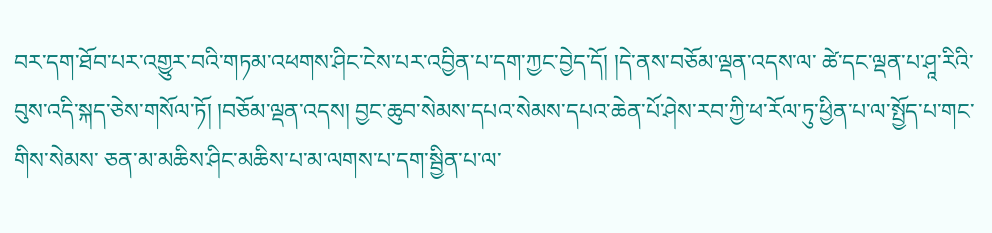བར་དག་ཐོབ་པར་འགྱུར་བའི་གཏམ་འཕགས་ཤིང་ངེས་པར་འབྱིན་པ་དག་ཀྱང་བྱེད་དོ། །དེ་ནས་བཅོམ་ལྡན་འདས་ལ་ ཚེ་དང་ལྡན་པ་ཤཱ་རིའི་བུས་འདི་སྐད་ཅེས་གསོལ་ཏོ། །བཅོམ་ལྡན་འདས། བྱང་ཆུབ་སེམས་དཔའ་སེམས་དཔའ་ཆེན་པོ་ཤེས་རབ་ཀྱི་ཕ་རོལ་ཏུ་ཕྱིན་པ་ལ་སྤྱོད་པ་གང་གིས་སེམས་ ཅན་མ་མཆིས་ཤིང་མཆིས་པ་མ་ལགས་པ་དག་སྦྱིན་པ་ལ་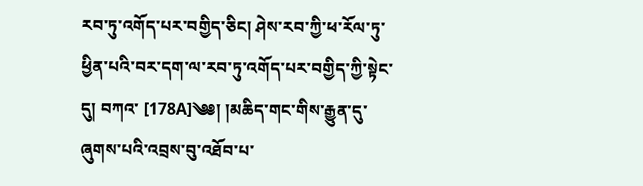རབ་ཏུ་འགོད་པར་བགྱིད་ཅིང། ཤེས་རབ་ཀྱི་ཕ་རོལ་ཏུ་ཕྱིན་པའི་བར་དག་ལ་རབ་ཏུ་འགོད་པར་བགྱིད་ཀྱི་སྟེང་དུ། བཀའ་ [178A]༄༅། །མཆིད་གང་གིས་རྒྱུན་དུ་ཞུགས་པའི་འབྲས་བུ་འཐོབ་པ་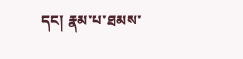དང། རྣམ་པ་ཐམས་